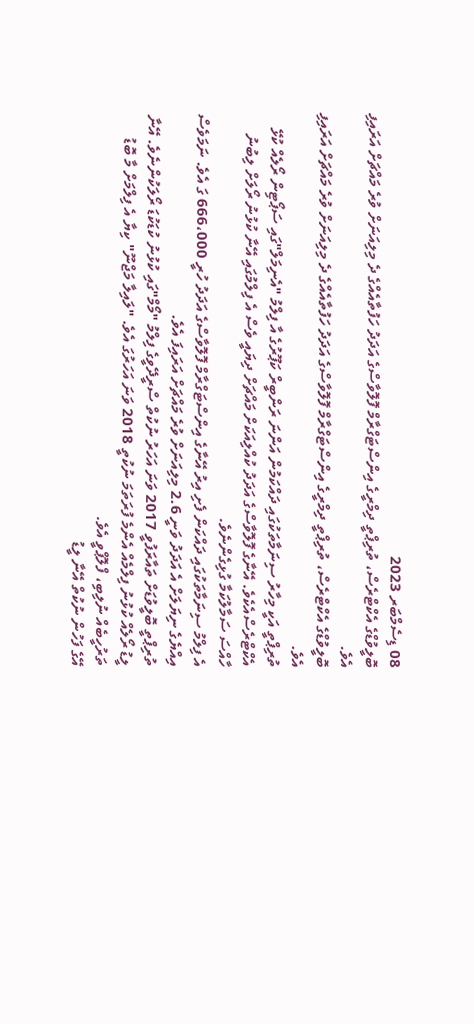08 ޑިސެމްބަރ 2023
ބޮލީވުޑްގެ އެކްޓްރެސް، ތުރިޕްތީ ދިމްރީގެ އިންސްޓަގްރާމް ފޮލޮވާސްގެ އަދަދު ހަފުތާއެއްގެ ދެ މިލިއަނަށް ވުރެ މައްޗަށް އަރައިފި އެވެ.
ބޮލީވުޑްގެ އެކްޓްރެސް، ތުރިޕްތީ ދިމްރީގެ އިންސްޓަގްރާމް ފޮލޮވާސްގެ އަދަދު ހަފުތާއެއްގެ ދެ މިލިއަނަށް ވުރެ މައްޗަށް އަރައިފި އެވެ.
ތުރިޕްތީ އަކީ މިހާރު ސިނަމާތަކުގައި ދައްކަމުން އަންނަ ރަންބީރް ކަޕޫރުގެ އާ ފިލްމު "އެނިމަލް"ގައި ސަޕޯޓިން ރޯލެއް ކުޅޭ އެކްޓްރެސްއެކެވެ. އޭނާގެ ފޮލޮވާސްގެ އަދަދު ކުއްލިއަކަށް މައްޗަށް ދިޔައީ ވެސް އެ ފިލްމުގައި އޭނާ ކުޅުނު ރޯލަށް ލިބުނު ހާއްސަ ސަމާލުކަމާ ގުޅިގެންނެވެ.
އެ ފިލްމު ސިނަމާތަކުގައި ދައްކަން ފެށި އިރު އޭނާގެ އިންސްޓަގްރާމް ފޮލޮވާސްގެ އަދަދު ހުރީ 666،000 ގަ އެވެ. ނަމަވެސް އިއްޔެގެ ނިޔަލަށް އެ އަދަދު ވަނީ 2.6 މިލިއަނަށް ވުރެ މައްޗަށް އަރައިފަ އެވެ.
ތުރިޕްތީ ބޮލީވުޑަށް ތައާރަފުވީ 2017 ވަނަ އަހަރު ނުކުތް ސްރީދޭވީގެ ފިލްމު "މޯމް"ގައި ކުޅުނު ކުޑަކުޑަ ރޯލަކުންނެވެ. އޭނާ ލީޑު ރޯލެއް ކުޅުނު ފިލްމެއް އެންމެ ފުރަތަމަ ނުކުތީ 2018 ވަނަ އަހަރުގަ އެވެ. "ލައިލާ މަޖްނޫ" ކިޔާ އެ ފިލްމަށް މާ ބޮޑު ތަރުހީބެއް ނުލިބި، ފްލޮޕްވީ އެވެ.
އޭގެ ފަހުން ނުކުތް އޭނާ ލީޑު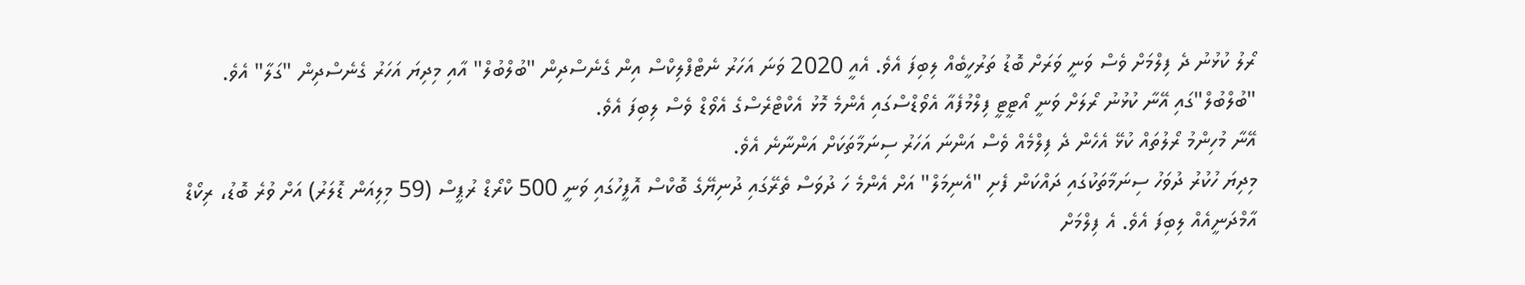ރޯލު ކުޅުނު ދެ ފިލްމަށް ވެސް ވަނީ ވަރަށް ބޮޑު ތަރުހީބެއް ލިބިފަ އެވެ. އެއީ 2020 ވަނަ އަހަރު ނެޓްފްލިކްސް އިން ގެނެސްދިން "ބުލްބުލް" އާއި މިދިޔަ އަހަރު ގެނެސްދިން "ގަލާ" އެވެ. "ބުލްބުލް"ގައި އޭނާ ކުޅުނު ރޯލަށް ވަނީ އޯޓީޓީ ފިލްމުފެއާ އެވޯޑްސްގައި އެންމެ މޮޅު އެކްޓްރެސްގެ އެވޯޑް ވެސް ލިބިފަ އެވެ.
އޭނާ މުހިންމު ރޯލުތައް ކުޅޭ އެހެން ދެ ފިލްމެއް ވެސް އަންނަ އަހަރު ސިނަމާތަކަށް އަންނާނެ އެވެ.
މިދިޔަ ހުކުރު ދުވަހު ސިނަމާތަކުގައި ދައްކަން ފެށި "އެނިމަލް" އަށް އެންމެ ހަ ދުވަސް ތެރޭގައި ދުނިޔޭގެ ބޮކްސް އޮފީހުގައި ވަނީ 500 ކްރޯޑް ރުޕީސް (59 މިލިއަން ޑޮލަރު) އަށް ވުރެ ބޮޑު، ރިކޯޑް އާމްދަނީއެއް ލިބިފަ އެވެ. އެ ފިލްމަށް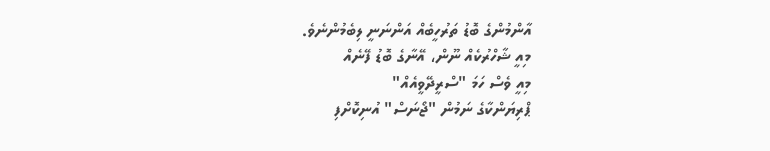އާންމުންގެ ބޮޑު ތަރުހީބެއް އަންނަނީ ލިބެމުންނެވެ.
މިއީ ޝާހްރުކެއް ނޫން، އޭނާގެ ބޮޑު ފޭނެއް
މިއީ ވެސް ހަމަ "ސްރީދޭވީއެއް"
ޕްރިޔަންކާގެ ނަމުން "ޖޯނަސް" އުނިކޮށްފި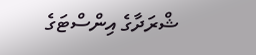ޝްރަދާގެ އިންސްޓަގެ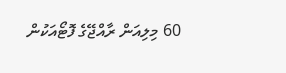60 މިލިއަން ރާއްޖޭގެ ފޮޓޯއަކުން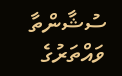ސުޝާންތާ ވައްތަރުގެ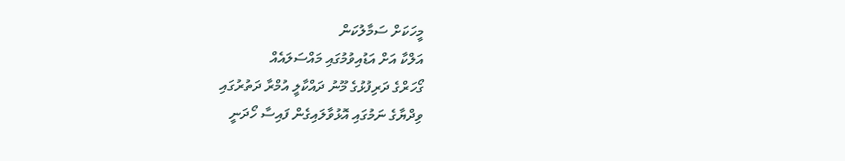މީހަކަށް ސަމާލުކަން
އަލްކާ އަށް އަޑުއިވުމުގައި މައްސަލައެއް
ގޯހަރްގެ ދަރިފުޅުގެ މޫނު ދައްކާލީ އުމްރާ ދަތުރުގައި
ވިދްޔާގެ ނަމުގައި އޮޅުވާލައިގެން ފައިސާ ހޯދަނީ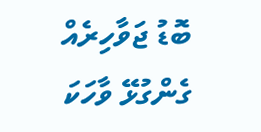ބޮޑު ޖަވާހިރެއް ގެންގުޅޭ ވާހަކަ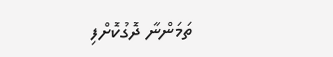ތަމަންނާ ދޮގުކޮށްފި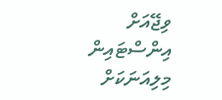ވިޖޭއަށް އިންސްޓައިން މިލިއަނަކަށް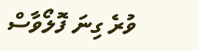ވުރެ ގިނަ ފޮލޯވާސް